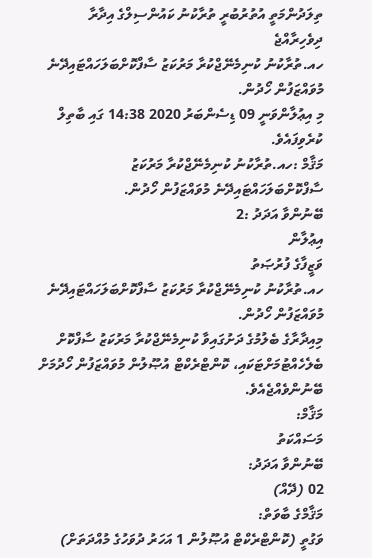ތިލަދުންމަތީ އުތުރުބުރީ ތުރާކުނު ކައުންސިލްގެ އިދާރާ
ދިވެހިރާއްޖެ
ހއ.ތުރާކުނު ކުނިމެނޭޖްކުރާ މަރުކަޒު ސާފްކޮށްބަލަހައްޓައިދޭނެ މުވައްޒަފުން ހޯދުން.
މި އިޢުލާންވަނީ 09 ޑިސެންބަރު 2020 14:38 ގައި ބާތިލް ކުރެވިފައެވެ.
މަޤާމް :ހއ.ތުރާކުނު ކުނިމެނޭޖްކުރާ މަރުކަޒު ސާފްކޮށްބަލަހައްޓައިދޭނެ މުވައްޒަފުން ހޯދުން.
ބޭނުންވާ އަދަދު :2
އިޢުލާން
ވަޒީފާގެ ފުރުޞަތު
ހއ.ތުރާކުނު ކުނިމެނޭޖްކުރާ މަރުކަޒު ސާފްކޮށްބަލަހައްޓައިދޭނެ މުވައްޒަފުން ހޯދުން.
މިއިދާރާގެ ބެލުމުގެ ދަށުގައިވާ ކުނިމެނޭޖްކުރާ މަރުކަޒު ސާފްކޮށް ބެލެހެއްޓުމަށްޓަކައި، ކޮންޓްރެކްޓް އުޞޫލުން މުވައްޒަފުން ހޯދުމަށް ބޭނުންވެއްޖެއެވެ.
މަޤާމް:
މަސައްކަތު
ބޭނުންވާ އަދަދު:
02 (ދޭއް)
މަޤާމްގެ ބާވަތް:
ވަގުތީ (ކޮންޓްރެކްޓް އުޞޫލުން 1 އަހަރު ދުވަހުގެ މުއްދަތަށް)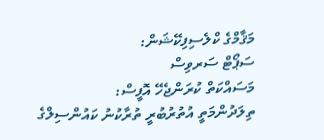މަޤާމްގެ ކްލެސިފިކޭޝަން:
ސަޕޯޓް ސަރވިސް
މަސައްކަތް ކުރަންޖެހޭ އޮފީސް:
ތިލަދުންމަތީ އުތުރުބުރީ ތުރާކުނު ކައުންސިލްގެ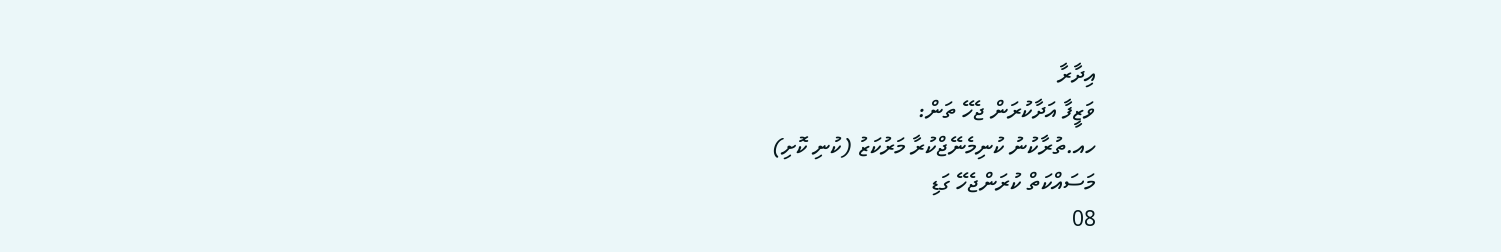އިދާރާ
ވަޒީފާ އަދާކުރަން ޖެހޭ ތަން:
ހއ.ތުރާކުނު ކުނިމެނޭޖްކުރާ މަރުކަޒު (ކުނި ކޮށި)
މަސައްކަތް ކުރަންޖެހޭ ގަޑި
08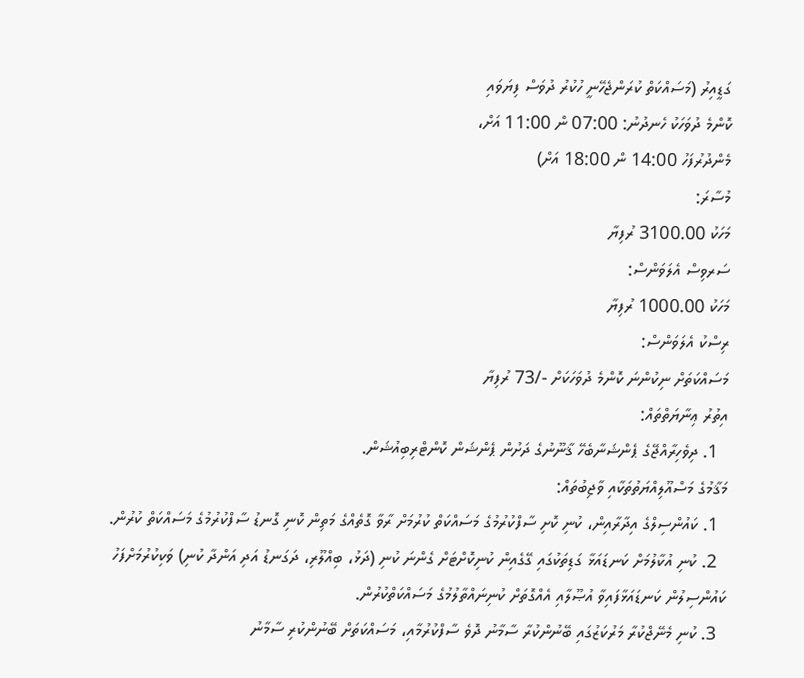ގަޑީއިރު (މަސައްކަތް ކުރަންޖެހޭނީ ހުކުރު ދުވަސް ފިޔަވައި
ކޮންމެ ދުވަހަކު ހެނދުނު: 07:00 ން 11:00 އަށް،
މެންދުރުފަހު 14:00 ން 18:00 އަށް)
މުސާރަ:
މަހަކު 3100.00 ރުފިޔާ
ސަރވިސް އެލަވަންސް:
މަހަކު 1000.00 ރުފިޔާ
ރިސްކު އެލަވަންސް:
މަސައްކަތަށް ނިކުންނަ ކޮންމެ ދުވަހަކަށް -/73 ރުފިޔާ
އިތުރު ޢިނާޔަތްތައް:
  1. ދިވެހިރާއްޖޭގެ ޕެންޝަނާބެހޭ ޤާނޫނުގެ ދަށުން ޕެންޝަން ކޮންޓްރިބިއުޝަން.
މަޤާމުގެ މަސްއޫލިއްޔަތުތަކާއި ވާޖިބުތައް:
  1. ކައުންސިލްގެ އިދާރާއިން، ކުނި ކޮށި ސާފްކުރުމުގެ މަސައްކަތް ކުރުމަށް ރާވާ ގޮތެއްގެ މަތިން ކޮނި ގޮނޑު ސާފްކުރުމުގެ މަސައްކަތް ކުރުން.
  2. ކުނި އުކާލުމަށް ކަނޑައަޅާ ގަޑިތަކުގައި ގޭގެއިން ކުނިކޮށްޓަށް ގެންނަ ކުނި (ދަޅު، ބިއްލޫރި، ދަގަނޑު އަދި އަންދާ ކުނި) ވަކިކުރުމަށްފަހު ކައުންސިލުން ކަނޑައަޅާފައިވާ އުޞޫލާއި އެއްގޮތަށް ކުނިނައްތާލުމުގެ މަސައްކަތްކުރުން.
  3. ކުނި މެނޭޖްކުރާ މަރުކަޒުގައި ބޭނުންކުރާ ސާމާނު ދޮވެ ސާފްކުރުމާއި، މަސައްކަތަށް ބޭނުންކުރި ސާމާނު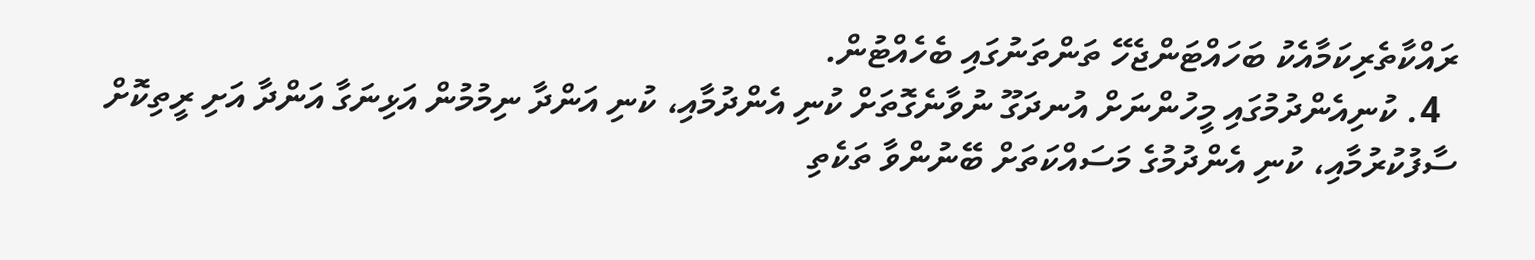ރައްކާތެރިކަމާއެކު ބަހައްޓަންޖެހޭ ތަންތަނުގައި ބެހެއްޓުން.
  4. ކުނިއެންދުމުގައި މީހުންނަށް އުނދަގޫ ނުވާނެގޮތަށް ކުނި އެންދުމާއި، ކުނި އަންދާ ނިމުމުން އަޅިނަގާ އަންދާ އަށި ރީތިކޮށް ސާފުކުރުމާއި، ކުނި އެންދުމުގެ މަސައްކަތަށް ބޭނުންވާ ތަކެތި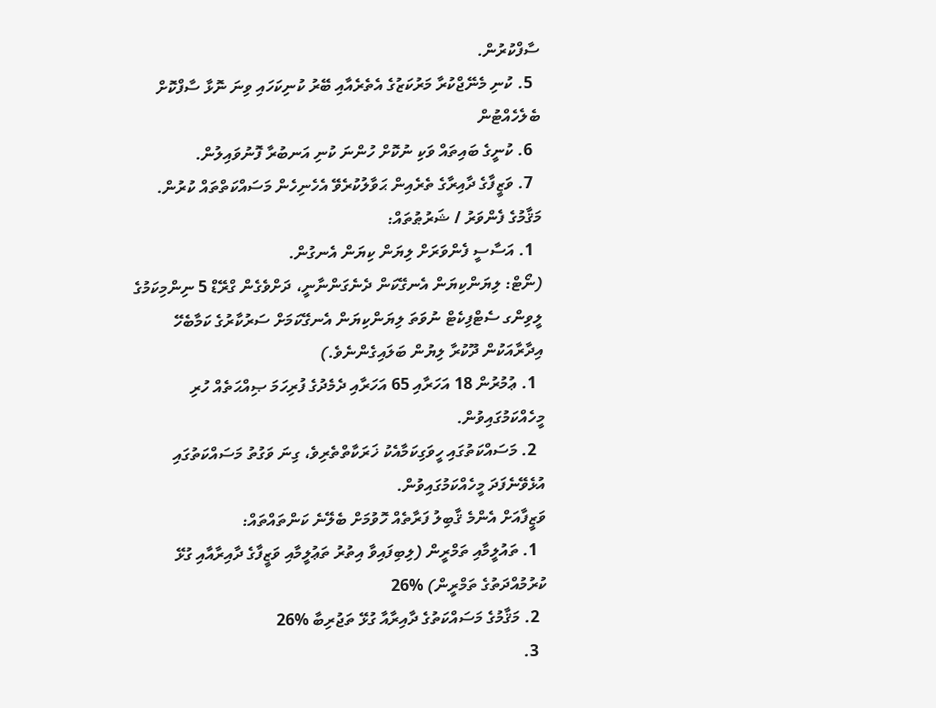ސާފްކުރުން.
  5. ކުނި މެނޭޖްކުރާ މަރުކަޒުގެ އެތެރެއާއި ބޭރު ކުނިކަހައި ވިނަ ނޮޅާ ސާފްކޮށް ބެލެހެއްޓުން
  6. ކުނީގެ ބައިތައް ވަކި ނުކޮށް ހުންނަ ކުނި އަނބުރާ ފޮނުވައިލުން.
  7. ވަޒީފާގެ ދާއިރާގެ ތެރެއިން ޙަވާލުކުރެވޭ އެހެނިހެން މަސައްކަތްތައް ކުރުން.
މަޤާމުގެ ފެންވަރު / ޝަރުޠުތައް:
  1. އަސާސީ ފެންވަރަށް ލިޔަން ކިޔަން އެނގުން.
(ނޯޓް: ލިޔަންކިޔަން އެނގޭކަން ދެނެގަންނާނީ، ދަށްވެގެން ގްރޭޑް 5 ނިންމިކަމުގެ ލީވިންގ ސެޓްފިކެޓް ނުވަތަ ލިޔަންކިޔަން އެނގޭކަމަށް ސަރުކާރުގެ ކަމާބެހޭ އިދާރާއަކުން ދޫކުރާ ލިޔުން ބަލައިގެންނެވެ.)
  1. ޢުމުރުން 18 އަހަރާއި 65 އަހަރާއި ދެމެދުގެ ފުރިހަމަ ޞިއްޙަތެއް ހުރި މީހެއްކަމުގައިވުން.
  2. މަސައްކަތުގައި ހީވަގިކަމާއެކު ޚަރަކާތްތެރިވެ، ގިނަ ވަގުތު މަސައްކަތުގައި އުޅެވޭނެފަދަ މީހެއްކަމުގައިވުން.
ވަޒީފާއަށް އެންމެ ޤާބިލު ފަރާތެއް ހޮވުމަށް ބެލޭނެ ކަންތައްތައް:
  1. ތައުލީމާއި ތަމްރީން (ލިބިފައިވާ އިތުރު ތަޢުލީމާއި ވަޒީފާގެ ދާއިރާއާއި ގުޅޭ ކުރުމުއްދަތުގެ ތަމްރީން) %26
  2. މަޤާމުގެ މަސައްކަތުގެ ދާއިރާއާ ގުޅޭ ތަޖުރިބާ %26
  3.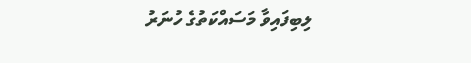ލިބިފައިވާ މަސައްކަތުގެ ހުނަރު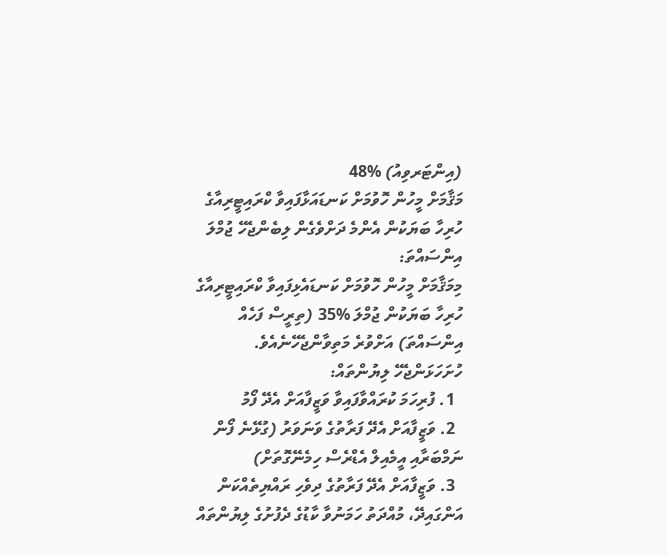(އިންޓަރވިއު) %48
މަޤާމަށް މީހުން ހޮވުމަށް ކަނޑައަޅާފައިވާ ކްރައިޓީރިއާގެ ހުރިހާ ބަޔަކުން އެންމެ ދަށްވެގެން ލިބެންޖެހޭ ޖުމްލަ އިންސައްތަ:
މިމަޤާމަށް މީހުން ހޮވުމަށް ކަނޑައެޅިފައިވާ ކްރައިޓީރިއާގެ ހުރިހާ ބަޔަކުން ޖުމްލަ %35 (ތިރީސް ފަހެއް އިންސައްތަ) އަށްވުރެ މަތިވާންޖެހޭނެއެވެ.
ހުށަހަޅަންޖެހޭ ލިޔުންތައް:
  1. ފުރިހަމަ ކުރައްވާފައިވާ ވަޒީފާއަށް އެދޭ ފޯމު
  2. ވަޒީފާއަށް އެދޭ ފަރާތުގެ ވަނަވަރު (ގުޅޭނެ ފޯން ނަމްބަރާއި އީމެއިލް އެޑްރެސް ހިމެނޭގޮތަށް)
  3. ވަޒީފާއަށް އެދޭ ފަރާތުގެ ދިވެހި ރައްޔިތެއްކަން އަންގައިދޭ، މުއްދަތު ހަމަނުވާ ކާޑުގެ ދެފުށުގެ ލިޔުންތައް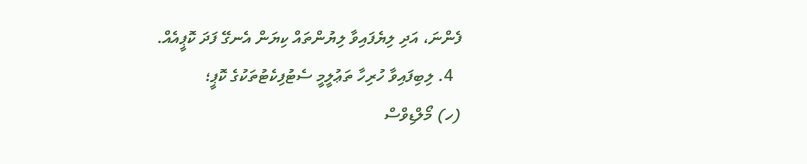ފެންނަ، އަދި ލިޔެފައިވާ ލިޔުންތައް ކިޔަން އެނގޭ ފަދަ ކޮޕީއެއް.
  4. ލިބިފައިވާ ހުރިހާ ތަޢުލީމީ ސެޓުފިކެޓުތަކުގެ ކޮޕީ؛
(ހ) މޯލްޑިވްސް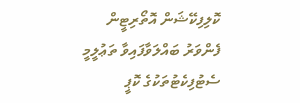ކޮލިފިކޭޝަން އޮތޯރިޓީން ފެންވަރު ބައްލަވާފައިވާ ތަޢުލީމީ ސެޓުފިކެޓުތަކުގެ ކޮޕީ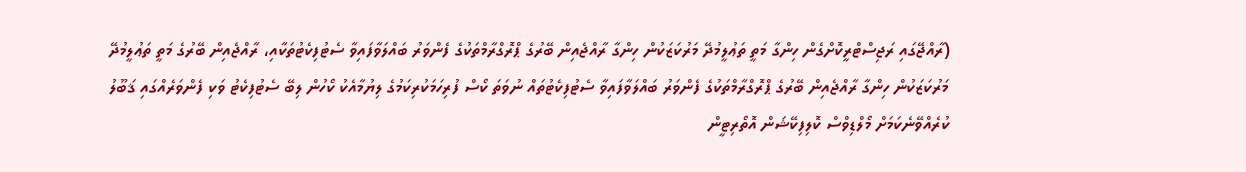(ރާއްޖޭގައި ރަޖިސްޓްރީކޮށްގެން ހިންގާ މަތީ ތަޢުލީމުދޭ މަރުކަޒަކުން ހިންގާ ރާއްޖެއިން ބޭރުގެ ޕްރޮގްރާމްތަކުގެ ފެންވަރު ބައްލަވާފައިވާ ސެޓުފިކެޓުތަކާއި، ރާއްޖެއިން ބޭރުގެ މަތީ ތަޢުލީމުދޭ މަރުކަޒަކުން ހިންގާ ރާއްޖެއިން ބޭރުގެ ޕްރޮގްރާމްތަކުގެ ފެންވަރު ބައްލަވާފައިވާ ސެޓުފިކެޓުތައް ނުވަތަ ކޯސް ފުރިހަމަކުރިކަމުގެ ލިޔުމާއެކު ކޯހުން ލިބޭ ސެޓުފިކެޓު ވަކި ފެންވަރެއްގައި ޤަބޫލު ކުރެއްވޭނެކަމަށް މޯލްޑިވްސް ކޮލިފިކޭޝަން އޮތޯރިޓީން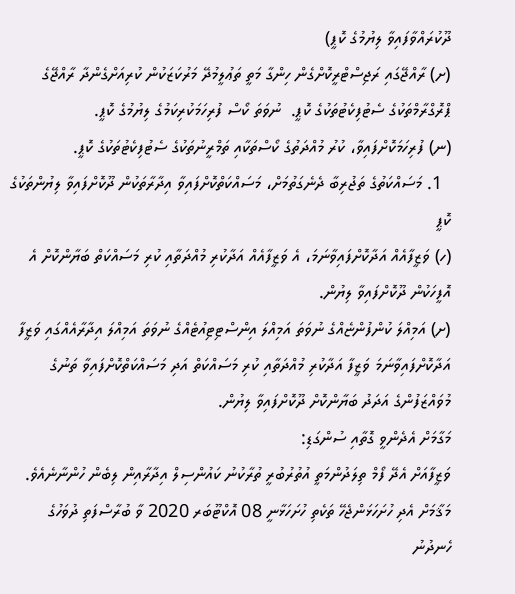ދޫކުރައްވާފައިވާ ލިޔުމުގެ ކޮޕީ)
(ށ) ރާއްޖޭގައި ރަޖިސްޓްރީކޮށްގެން ހިންގާ މަތީ ތަޢުލީމުދޭ މަރުކަޒަކުން ކުރިއަށްގެންދާ ރާއްޖޭގެ ޕްރޮގްރާމްތަކުގެ ސެޓުފިކެޓުތަކުގެ ކޮޕީ.  ނުވަތަ ކޯސް ފުރިހަމަކުރިކަމުގެ ލިޔުމުގެ ކޮޕީ.
(ނ) ފުރިހަމަކޮށްފައިވާ، ކުރު މުއްދަތުގެ ކޯސްތަކާއި ތަމްރީނުތަކުގެ ސެޓުފިކެޓުތަކުގެ ކޮޕީ.
  1. މަސައްކަތުގެ ތަޖުރިބާ ދެނެގަތުމަށް، މަސައްކަތްކޮށްފައިވާ އިދާރާތަކުން ދޫކޮށްފައިވާ ލިޔުންތަކުގެ ކޮޕީ
(ހ) ވަޒީފާއެއް އަދާކޮށްފައިވާނަމަ، އެ ވަޒީފާއެއް އަދާކުރި މުއްދަތާއި ކުރި މަސައްކަތް ބަޔާންކޮށް އެ އޮފީހަކުން ދޫކޮށްފައިވާ ލިޔުން.
(ށ) އަމިއްލަ ކުންފުންޏެއްގެ ނުވަތަ އަމިއްލަ އިންސްޓިޓިއުޓެއްގެ ނުވަތަ އަމިއްލަ އިދާރާއެއްގައި ވަޒީފާ އަދާކޮށްފައިވާނަމަ ވަޒީފާ އަދާކުރި މުއްދަތާއި ކުރި މަސައްކަތް އަދި މަސައްކަތްކޮށްފައިވާ ތަނުގެ މުވައްޒަފުންގެ އަދަދު ބަޔާންކޮށް ދޫކޮށްފައިވާ ލިޔުން.
މަގާމަށް އެދެންވީ ގޮތާއި ސުންގަޑި:
ވަޒީފާއަށް އެދޭ ފޯމް ތިލަދުންމަތީ އުތުރުބުރީ ތުރާކުނު ކައުންސިލް އިދާރާއިން ލިބެން ހުންނާނެއެވެ. މަޤާމަށް އެދި ހުށަހަޅަންޖެހޭ ތަކެތި ހުށަހަޅާނީ 08 އޮކްޓޫބަރ 2020 ވާ ބުރާސްފަތި ދުވަހުގެ ހެނދުނު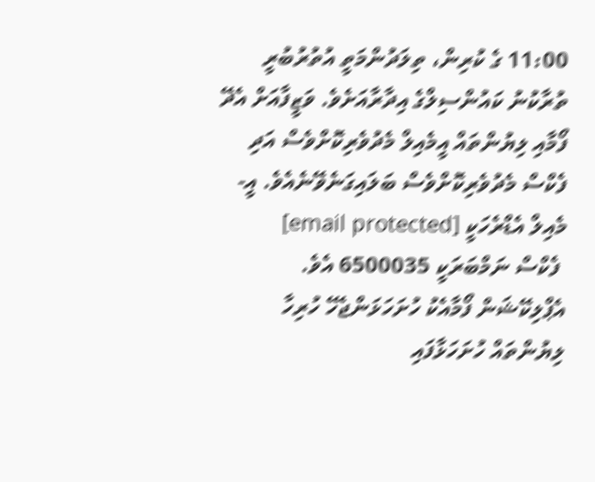11:00 ގެ ކުރިން، ތިލަދުންމަތީ އުތުރުބުރީ ތުރާކުނު ކައުންސިލްގެ އިދާރާއަށެވެ. ވަޒީފާއަށް އެދޭ ފޯމާއި ލިޔުންތައް އީމެއިލް މެދުވެރިކޮށްވެސް އަދި ފެކްސް މެދުވެރިކޮށްވެސް ބަލައިގަނެވޭނެއެވެ. އީ-މެއިލް އެޑްރެހަކީ [email protected]
 ފެކްސް ނަމްބަރަކީ 6500035 އެވެ. އެޕްލިކޭޝަން ފޯމާއެކު ހުށަހަޅަންޖެހޭ ހުރިހާ ލިޔުންތައް ހުށަހަޅާފައި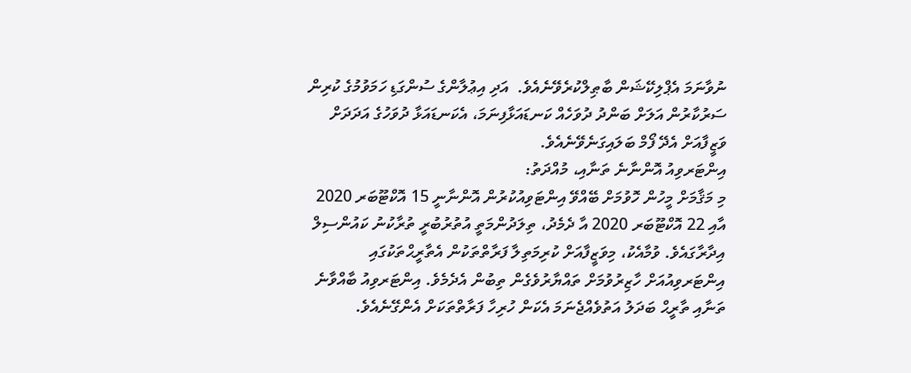ނުވާނަމަ އެޕްލިކޭޝަން ބާޠިލްކުރެވޭނެއެވެ.  އަދި އިޢުލާންގެ ސުންގަޑި ހަމަވުމުގެ ކުރިން ސަރުކާރުން އަލަށް ބަންދު ދުވަހެއް ކަނޑައަޅާފިނަމަ، އެކަނޑައަޅާ ދުވަހުގެ އަދަދަށް ވަޒީފާއަށް އެދޭ ފޯމް ބަލައިގަނެވޭނެއެވެ.
އިންޓަރވިއު އޮންނާނެ ތަނާއި، މުއްދަތު:
މި މަޤާމަށް މީހުން ހޮވުމަށް ބޭއްވޭ އިންޓަވިއުކުރުން އޮންނާނީ 15 އޮކްޓޫބަރ 2020 އާއި 22 އޮކްޓޫބަރ 2020 އާ ދެމެދު، ތިލަދުންމަތީ އުތުރުބުރީ ތުރާކުނު ކައުންސިލް އިދާރާގައެވެ. ވުމާއެކު، މިވަޒީފާއަށް ކުރިމަތިލާ ފަރާތްތަކުން އެތާރީޙްތަކުގައި އިންޓަރވިއުއަށް ހާޒިރުވުމަށް ތައްޔާރުވެގެން ތިބުން އެދެމެވެ. އިންޓަރވިއު ބާއްވާނެ ތަނާއި ތާރީޙް ބަދަލު އަތުވެއްޖެނަމަ އެކަން ހުރިހާ ފަރާތްތަކަށް އެންގޭނެއެވެ.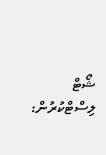ޝޯޓް ލިސްޓްކުރުން: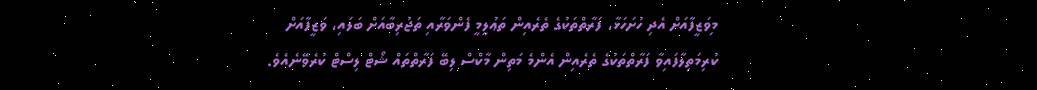މިވަޒީފާއަށް އެދި ހުށަހަޅާ، ފަރާތްތަކުގެ ތެރެއިން ތަޢުލީމީ ފެންވަރާއި ތަޖުރިބާއަށް ބަލައި، ވަޒީފާއަށް ކުރިމަތިލާފައިވާ ފަރާތްތަކުގެ ތެރެއިން އެންމެ މަތިން މާކްސް ލިބޭ ފަރާތްތައް ޝޯޓް ލިސްޓް ކުރެވޭނެއެވެ.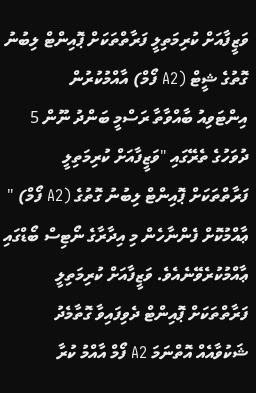ވަޒީފާއަށް ކުރިމަތިލީ ފަރާތްތަކަށް ޕޮއިންޓް ލިބުނު ގޮތުގެ ޝީޓް (A2 ފޯމް) އާއްމުކުރުން
އިންޓަވިއު ބާއްވާތާ ރަސްމީ ބަންދު ނޫން 5 ދުވަހުގެ ތެރޭގައި "ވަޒީފާއަށް ކުރިމަތިލީ ފަރާތްތަކަށް ޕޮއިންޓް ލިބުނު ގޮތުގެ (A2 ފޯމް) " ޢާއްމުކޮށް ފެންނާހެން މި އިދާރާގެ ނޯޓިސް ބޯޑްގައި ޢާއްމުކުރެވޭނެއެވެ. ވަޒީފާއަށް ކުރިމަތިލީ ފަރާތްތަކަށް ޕޮއިންޓް ދެވިފައިވާ ގޮތާމެދު ޝަކުވާއެއް އޮތްނަމަ A2 ފޯމް އާއްމު ކުރާ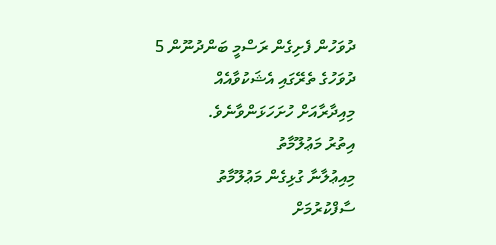ދުވަހުން ފެށިގެން ރަސްމީ ބަންދުނޫން 5 ދުވަހުގެ ތެރޭގައި އެޝަކުވާއެއް މިއިދާރާއަށް ހުށަހަޅަންވާނެވެ.
އިތުރު މަޢުލޫމާތު
މިއިޢުލާނާ ގުޅިގެން މަޢުލޫމާތު ސާފްކުރުމަށް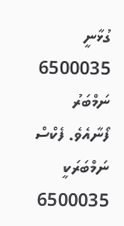ގުޅާނީ 6500035 ނަމްބަރު ފޯނާއެވެ. ފެކްސް ނަމްބަރަކީ 6500035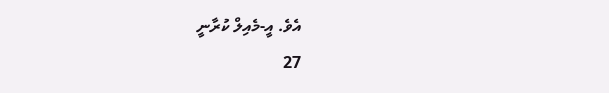އެވެ. އީ-މެއިލް ކުރާނީ
27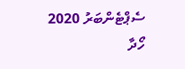ސެޕްޓެންބަރު 2020
ހޯދާ